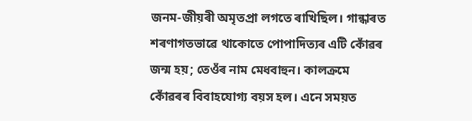জনম-জীয়ৰী অমৃতপ্ৰা লগতে ৰাখিছিল। গান্ধাৰত শৰণাগতভাৱে থাকোতে পোপাদিত্যৰ এটি কোঁৱৰ জন্ম হয়; তেওঁৰ নাম মেধবাহুন। কালক্ৰমে কোঁৱৰৰ বিবাহযোগ্য বয়স হল। এনে সময়ত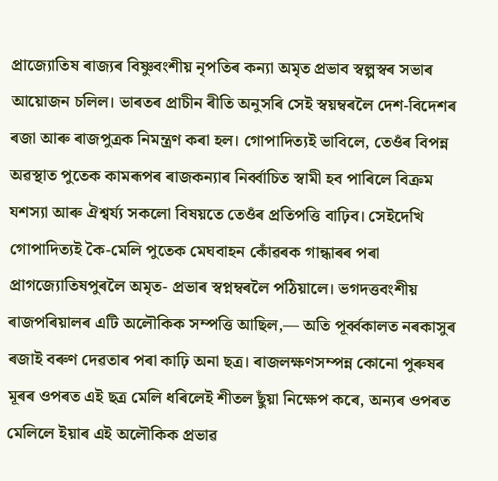প্ৰাজ্যোতিষ ৰাজ্যৰ বিষ্ণুবংশীয় নৃপতিৰ কন্যা অমৃত প্ৰভাব স্বল্পস্বৰ সভাৰ আয়োজন চলিল। ভাৰতৰ প্ৰাচীন ৰীতি অনুসৰি সেই স্বয়ম্বৰলৈ দেশ-বিদেশৰ ৰজা আৰু ৰাজপুত্ৰক নিমন্ত্ৰণ কৰা হল। গোপাদিত্যই ভাবিলে, তেওঁৰ বিপন্ন অৱস্থাত পুতেক কামৰূপৰ ৰাজকন্যাৰ নিৰ্ব্বাচিত স্বামী হব পাৰিলে বিক্ৰম যশস্যা আৰু ঐশ্বৰ্য্য সকলো বিষয়তে তেওঁৰ প্ৰতিপত্তি বাঢ়িব। সেইদেখি গোপাদিত্যই কৈ-মেলি পুতেক মেঘবাহন কোঁৱৰক গান্ধাৰৰ পৰা প্ৰাগজ্যোতিষপুৰলৈ অমৃত- প্ৰভাৰ স্বপ্নম্বৰলৈ পঠিয়ালে। ভগদত্তবংশীয় ৰাজপৰিয়ালৰ এটি অলৌকিক সম্পত্তি আছিল,— অতি পূৰ্ব্বকালত নৰকাসুৰ ৰজাই বৰুণ দেৱতাৰ পৰা কাঢ়ি অনা ছত্ৰ। ৰাজলক্ষণসম্পন্ন কোনো পুৰুষৰ মূৰৰ ওপৰত এই ছত্ৰ মেলি ধৰিলেই শীতল ছুঁয়া নিক্ষেপ কৰে, অন্যৰ ওপৰত মেলিলে ইয়াৰ এই অলৌকিক প্ৰভাৱ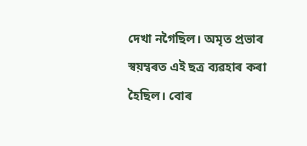দেখা নগৈছিল। অমৃত প্ৰভাৰ স্বয়ম্বৰত এই ছত্ৰ ব্যৱহাৰ কৰা হৈছিল। বোৰ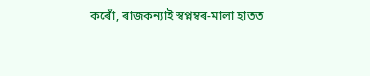কৰোঁ, ৰাজকন্যাই স্বপ্নম্বৰ-মালা হাতত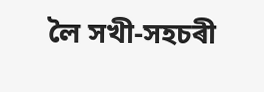লৈ সখী-সহচৰী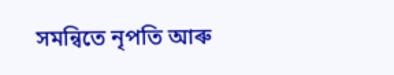সমন্বিতে নৃপতি আৰু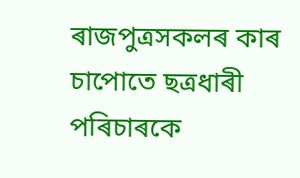ৰাজপুত্ৰসকলৰ কাৰ চাপোতে ছত্ৰধাৰী পৰিচাৰকে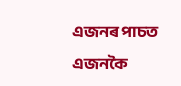এজনৰ পাচত এজনকৈ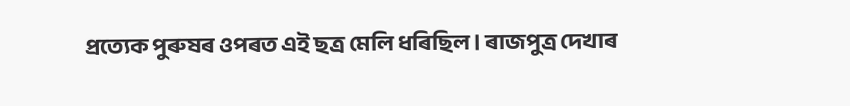প্ৰত্যেক পুৰুষৰ ওপৰত এই ছত্ৰ মেলি ধৰিছিল। ৰাজপুত্ৰ দেখাৰ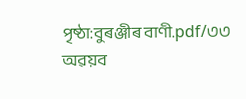পৃষ্ঠা:বুৰঞ্জীৰ বাণী.pdf/৩৩
অৱয়ব